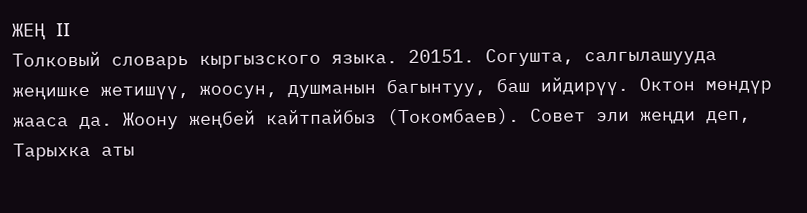ЖЕҢ II
Толковый словарь кыргызского языка. 20151. Согушта, салгылашууда жеңишке жетишүү, жоосун, душманын багынтуу, баш ийдирүү. Октон мөндүр жааса да. Жоону жеңбей кайтпайбыз (Токомбаев). Совет эли жеңди деп, Тарыхка аты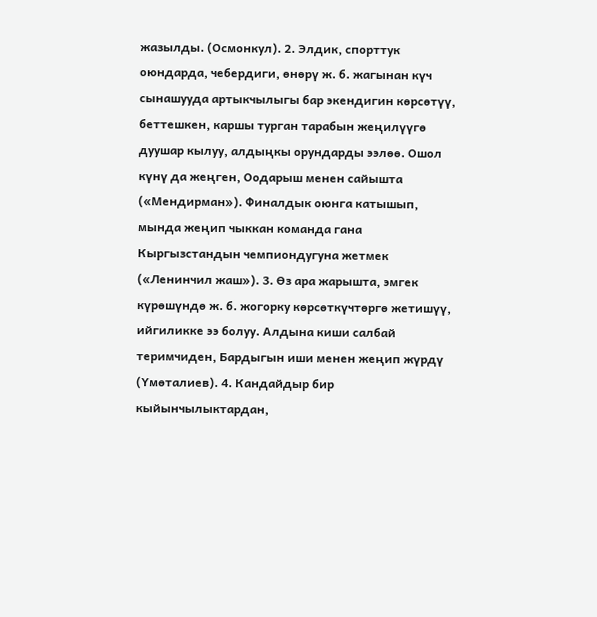жазылды. (Осмонкул). 2. Элдик, спорттук оюндарда, чебердиги, өнөрү ж. б. жагынан күч сынашууда артыкчылыгы бар экендигин көрсөтүү, беттешкен, каршы турган тарабын жеңилүүгө дуушар кылуу, алдыңкы орундарды ээлөө. Ошол күнү да жеңген, Оодарыш менен сайышта («Мендирман»). Финалдык оюнга катышып, мында жеңип чыккан команда гана Кыргызстандын чемпиондугуна жетмек («Ленинчил жаш»). 3. Өз ара жарышта, эмгек күрөшүндө ж. б. жогорку көрсөткүчтөргө жетишүү, ийгиликке ээ болуу. Алдына киши салбай теримчиден, Бардыгын иши менен жеңип жүрдү (Үмөталиев). 4. Кандайдыр бир кыйынчылыктардан,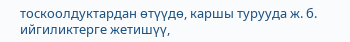тоскоолдуктардан өтүүдө, каршы турууда ж. б. ийгиликтерге жетишүү,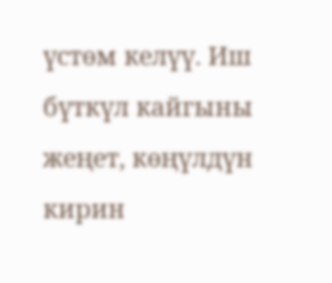үстөм келүү. Иш бүткүл кайгыны жеңет, көңүлдүн кирин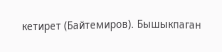кетирет (Байтемиров). Бышыкпаган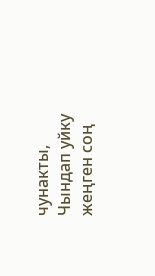чунакты, Чындап уйку жеңген соң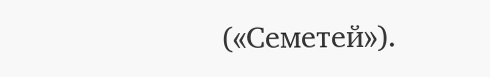(«Семетей»).